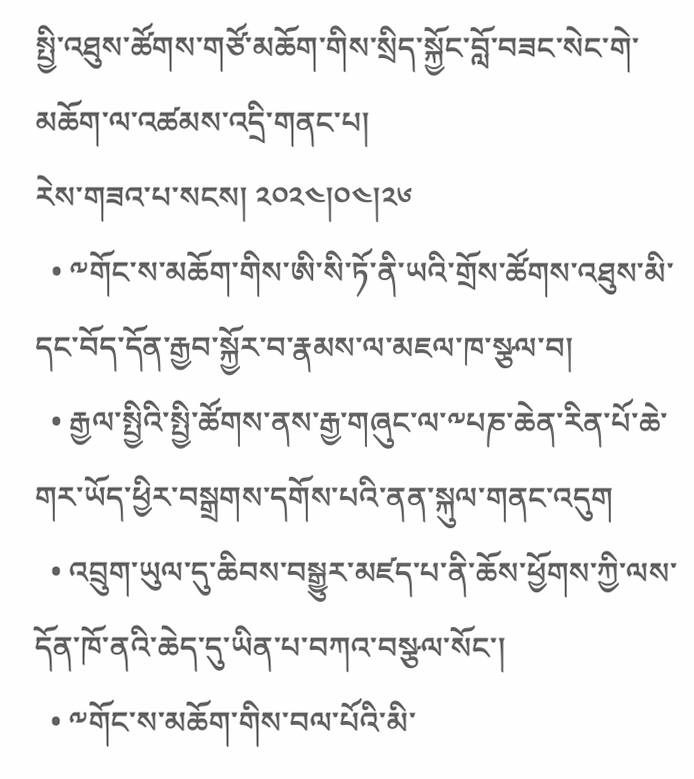སྤྱི་འཐུས་ཚོགས་གཙོ་མཆོག་གིས་སྲིད་སྐྱོང་བློ་བཟང་སེང་གེ་མཆོག་ལ་འཚམས་འདྲི་གནང་པ།
རེས་གཟའ་པ་སངས། ༢༠༢༤།༠༤།༢༦
  • ༸གོང་ས་མཆོག་གིས་ཨི་སི་ཏོ་ནི་ཡའི་གྲོས་ཚོགས་འཐུས་མི་དང་བོད་དོན་རྒྱབ་སྐྱོར་བ་རྣམས་ལ་མཇལ་ཁ་སྩལ་བ།
  • རྒྱལ་སྤྱིའི་སྤྱི་ཚོགས་ནས་རྒྱ་གཞུང་ལ་༸པཎ་ཆེན་རིན་པོ་ཆེ་གར་ཡོད་ཕྱིར་བསྒྲགས་དགོས་པའི་ནན་སྐུལ་གནང་འདུག
  • འབྲུག་ཡུལ་དུ་ཆིབས་བསྒྱུར་མཛད་པ་ནི་ཆོས་ཕྱོགས་ཀྱི་ལས་དོན་ཁོ་ནའི་ཆེད་དུ་ཡིན་པ་བཀའ་བསྩལ་སོང་།
  • ༸གོང་ས་མཆོག་གིས་བལ་པོའི་མི་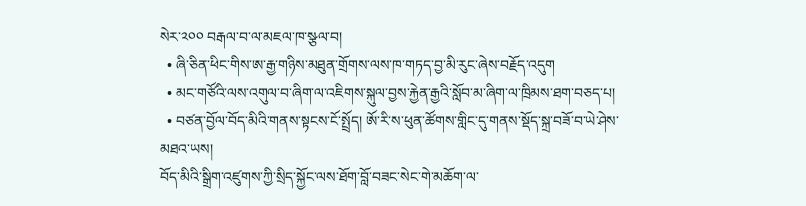སེར་༢༠༠ བརྒལ་བ་ལ་མཇལ་ཁ་སྩལ་བ།
  • ཞི་ཅིན་ཕིང་གིས་ཨ་རྒྱ་གཉིས་མཐུན་གྲོགས་ལས་ཁ་གཏད་བྱ་མི་རུང་ཞེས་བརྗོད་འདུག
  • མང་གཙོའི་ལས་འགུལ་བ་ཞིག་ལ་འཇིགས་སྐུལ་བྱས་རྐྱེན་རྒྱའི་སློབ་མ་ཞིག་ལ་ཁྲིམས་ཐག་བཅད་པ།
  • བཙན་བྱོལ་བོད་མིའི་གནས་སྟངས་ངོ་སྤྲོད། ཨོ་རི་ས་ཕུན་ཚོགས་གླིང་དུ་གནས་སྡོད་སྐྲ་བཟོ་བ་ཡེ་ཤེས་མཐའ་ཡས།
བོད་མིའི་སྒྲིག་འཛུགས་ཀྱི་སྲིད་སྐྱོང་ལས་ཐོག་བློ་བཟང་སེང་གེ་མཆོག་ལ་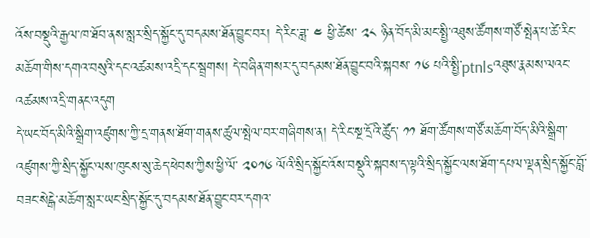འོས་བསྡུའི་རྒྱལ་ཁ་ཐོབ་ནས་སླར་སྲིད་སྐྱོང་དུ་བདམས་ཐོན་བྱུང་བར། དེ་རིང་ཟླ་ ༤ ཕྱི་ཚེས་ ༢༨ ཉིན་བོད་མི་མང་སྤྱི་འཐུས་ཚོགས་གཙོ་སྤེན་པ་ཚེ་རིང་མཆོག་གིས་དགའ་བསུའི་དང་འཚམས་འདྲི་དང་སྦྲགས། དེ་བཞིན་གསར་དུ་བདམས་ཐོན་བྱུང་བའི་སྐབས་ ༡༦ པའི་སྤྱི་ptnlsའཐུས་རྣམས་ལའང་འཚམས་འདྲི་གནང་འདུག
དེ་ཡང་བོད་མིའི་སྒྲིག་འཛུགས་ཀྱི་དྲ་གནས་ཐོག་གནས་ཚུལ་སྤེལ་བར་གཞིགས་ན། དེ་རིང་སྔ་དྲོའི་ཚོུད་ ༡༡ ཐོག་ཚོགས་གཙོ་མཆོག་བོད་མིའི་སྒྲིག་འཛུགས་ཀྱི་སྲིད་སྐྱོང་ལས་ཁུངས་སུ་ཆེད་ཕེབས་ཀྱིས་ཕྱི་ལོ་ ༢༠༡༦ ལོའི་སྲིད་སྐྱོང་འོས་བསྡུའི་སྐབས་ད་ལྟའི་སྲིད་སྐྱོང་ལས་ཐོག་དཔལ་ལྡན་སྲིད་སྐྱོང་བློ་བཟང་སེངྒེ་མཆོག་སླར་ཡང་སྲིད་སྐྱོང་དུ་བདམས་ཐོན་བྱུང་བར་དགའ་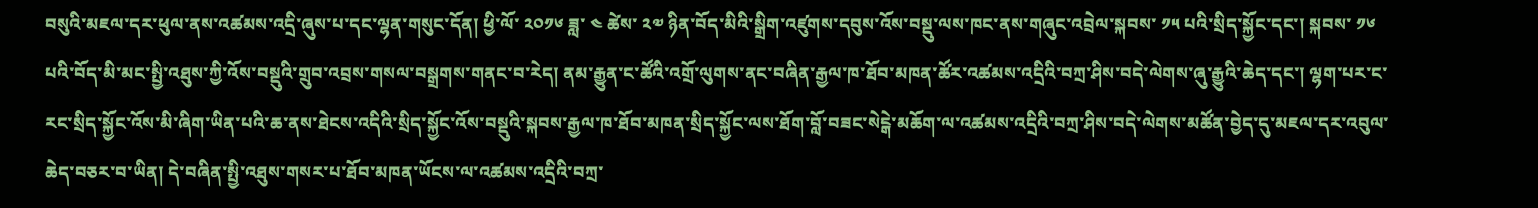བསུའི་མཇལ་དར་ཕུལ་ནས་འཚམས་འདྲི་ཞུས་པ་དང་ལྷན་གསུང་དོན། ཕྱི་ལོ་ ༢༠༡༦ ཟླ་ ༤ ཚེས་ ༢༧ ཉིན་བོད་མིའི་སྒྲིག་འཛུགས་དབུས་འོས་བསྡུ་ལས་ཁང་ནས་གཞུང་འབྲེལ་སྐབས་ ༡༥ པའི་སྲིད་སྐྱོང་དང་། སྐབས་ ༡༦ པའི་བོད་མི་མང་སྤྱི་འཐུས་ཀྱི་འོས་བསྡུའི་གྲུབ་འབྲས་གསལ་བསྒྲགས་གནང་བ་རེད། ནམ་རྒྱུན་ང་ཚོའི་འགྲོ་ལུགས་ནང་བཞིན་རྒྱལ་ཁ་ཐོབ་མཁན་ཚོར་འཚམས་འདྲིའི་བཀྲ་ཤིས་བདེ་ལེགས་ཞུ་རྒྱུའི་ཆེད་དང་། ལྷག་པར་ང་རང་སྲིད་སྐྱོང་འོས་མི་ཞིག་ཡིན་པའི་ཆ་ནས་ཐེངས་འདིའི་སྲིད་སྐྱོང་འོས་བསྡུའི་སྐབས་རྒྱལ་ཁ་ཐོབ་མཁན་སྲིད་སྐྱོང་ལས་ཐོག་བློ་བཟང་སེངྒེ་མཆོག་ལ་འཚམས་འདྲིའི་བཀྲ་ཤིས་བདེ་ལེགས་མཚོན་བྱེད་དུ་མཇལ་དར་འབུལ་ཆེད་བཅར་བ་ཡིན། དེ་བཞིན་སྤྱི་འཐུས་གསར་པ་ཐོབ་མཁན་ཡོངས་ལ་འཚམས་འདྲིའི་བཀྲ་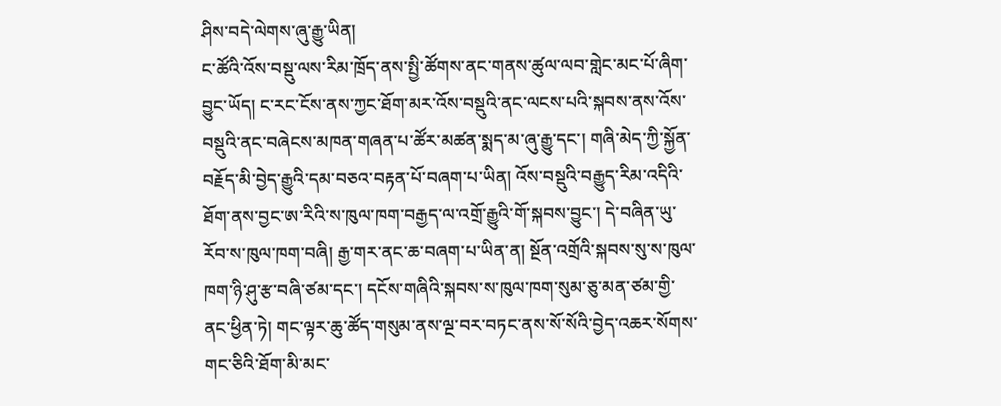ཤིས་བདེ་ལེགས་ཞུ་རྒྱུ་ཡིན།
ང་ཚོའི་འོས་བསྡུ་ལས་རིམ་ཁྲོད་ནས་སྤྱི་ཚོགས་ནང་གནས་ཚུལ་ལབ་གླེང་མང་པོ་ཞིག་བྱུང་ཡོད། ང་རང་ངོས་ནས་ཀྱང་ཐོག་མར་འོས་བསྡུའི་ནང་ལངས་པའི་སྐབས་ནས་འོས་བསྡུའི་ནང་བཞེངས་མཁན་གཞན་པ་ཚོར་མཚན་སྨད་མ་ཞུ་རྒྱུ་དང་། གཞི་མེད་ཀྱི་སྐྱོན་བརྗོད་མི་བྱེད་རྒྱུའི་དམ་བཅའ་བརྟན་པོ་བཞག་པ་ཡིན། འོས་བསྡུའི་བརྒྱུད་རིམ་འདིའི་ཐོག་ནས་བྱང་ཨ་རིའི་ས་ཁུལ་ཁག་བརྒྱད་ལ་འགྲོ་རྒྱུའི་གོ་སྐབས་བྱུང་། དེ་བཞིན་ཡུ་རོབ་ས་ཁུལ་ཁག་བཞི། རྒྱ་གར་ནང་ཆ་བཞག་པ་ཡིན་ན། སྔོན་འགྲོའི་སྐབས་སུ་ས་ཁུལ་ཁག་ཉི་ཤུ་རྩ་བཞི་ཙམ་དང་། དངོས་གཞིའི་སྐབས་ས་ཁུལ་ཁག་སུམ་ཅུ་མན་ཙམ་གྱི་ནང་ཕྱིན་ཏེ། གང་ལྟར་ཆུ་ཚོད་གསུམ་ནས་ལྔ་བར་བཏང་ནས་སོ་སོའི་བྱེད་འཆར་སོགས་གང་ཅིའི་ཐོག་མི་མང་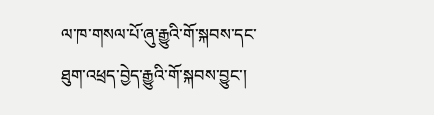ལ་ཁ་གསལ་པོ་ཞུ་རྒྱུའི་གོ་སྐབས་དང་ཐུག་འཕྲད་བྱེད་རྒྱུའི་གོ་སྐབས་བྱུང་།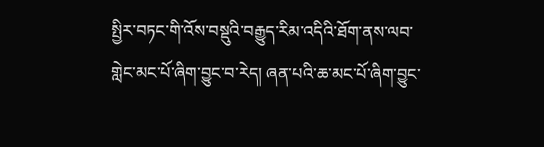སྤྱིར་བཏང་གི་འོས་བསྡུའི་བརྒྱུད་རིམ་འདིའི་ཐོག་ནས་ལབ་གླེང་མང་པོ་ཞིག་བྱུང་བ་རེད། ཞན་པའི་ཆ་མང་པོ་ཞིག་བྱུང་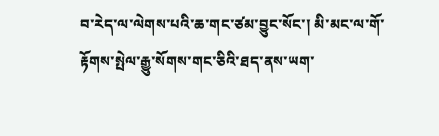བ་རེད་ལ་ལེགས་པའི་ཆ་གང་ཙམ་བྱུང་སོང་། མི་མང་ལ་གོ་རྟོགས་སྤེལ་རྒྱུ་སོགས་གང་ཅིའི་ཐད་ནས་ཡག་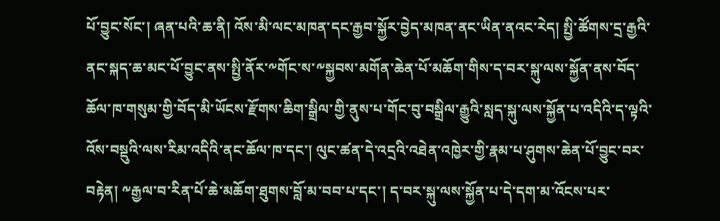པོ་བྱུང་སོང་། ཞན་པའི་ཆ་ནི། འོས་མི་ལང་མཁན་དང་རྒྱབ་སྐྱོར་བྱེད་མཁན་ནང་ཡིན་ནའང་རེད། སྤྱི་ཚོགས་དྲ་རྒྱའི་ནང་སྐད་ཆ་མང་པོ་བྱུང་ནས་སྤྱི་ནོར་༸གོང་ས་༸སྐྱབས་མགོན་ཆེན་པོ་མཆོག་གིས་ད་བར་སྐུ་ལས་སྐྱོན་ནས་བོད་ཆོལ་ཁ་གསུམ་གྱི་བོད་མི་ཡོངས་རྫོགས་ཆིག་སྒྲིལ་གྱི་ནུས་པ་གོང་བུ་བསྒྲིལ་རྒྱུའི་སླད་སྐུ་ལས་སྐྱོན་པ་འདིའི་ད་ལྟའི་འོས་བསྡུའི་ལས་རིམ་འདིའི་ནང་ཆོལ་ཁ་དང་། ལུང་ཚན་དེ་འདྲའི་འཐེན་འཁྱེར་གྱི་རྣམ་པ་ཤུགས་ཆེན་པོ་བྱུང་བར་བརྟེན། ༸རྒྱལ་བ་རིན་པོ་ཆེ་མཆོག་ཐུགས་བློ་མ་བབ་པ་དང་། ད་བར་སྐུ་ལས་སྐྱོན་པ་དེ་དག་མ་འོངས་པར་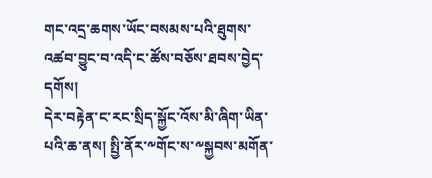གང་འདྲ་ཆགས་ཡོང་བསམས་པའི་ཐུགས་འཚབ་བྱུང་བ་འདི་ང་ཚོས་བཅོས་ཐབས་བྱེད་དགོས།
དེར་བརྟེན་ང་རང་སྲིད་སྐྱོང་འོས་མི་ཞིག་ཡིན་པའི་ཆ་ནས། སྤྱི་ནོར་༸གོང་ས་༸སྐྱབས་མགོན་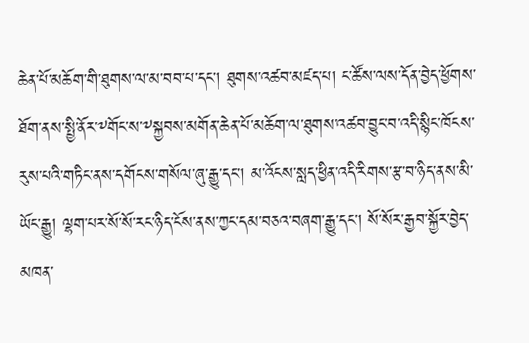ཆེན་པོ་མཆོག་གི་ཐུགས་ལ་མ་བབ་པ་དང་། ཐུགས་འཚབ་མཛད་པ། ང་ཚོས་ལས་དོན་བྱེད་ཕྱོགས་ཐོག་ནས་སྤྱི་ནོར་༸གོང་ས་༸སྐྱབས་མགོན་ཆེན་པོ་མཆོག་ལ་ཐུགས་འཚབ་བྱུང་བ་འདི་སྙིང་ཁོངས་རུས་པའི་གཏིང་ནས་དགོངས་གསོལ་ཞུ་རྒྱུ་དང་། མ་འོངས་སླད་ཕྱིན་འདི་རིགས་རྩ་བ་ཉིད་ནས་མི་ཡོང་རྒྱུ། ལྷག་པར་སོ་སོ་རང་ཉིད་ངོས་ནས་ཀྱང་དམ་བཅའ་བཞག་རྒྱུ་དང་། སོ་སོར་རྒྱབ་སྐྱོར་བྱེད་མཁན་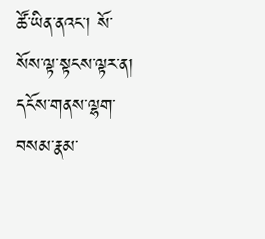ཚོ་ཡིན་ནའང་། སོ་སོས་ལྟ་སྟངས་ལྟར་ན། དངོས་གནས་ལྷག་བསམ་རྣམ་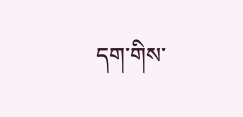དག་གིས་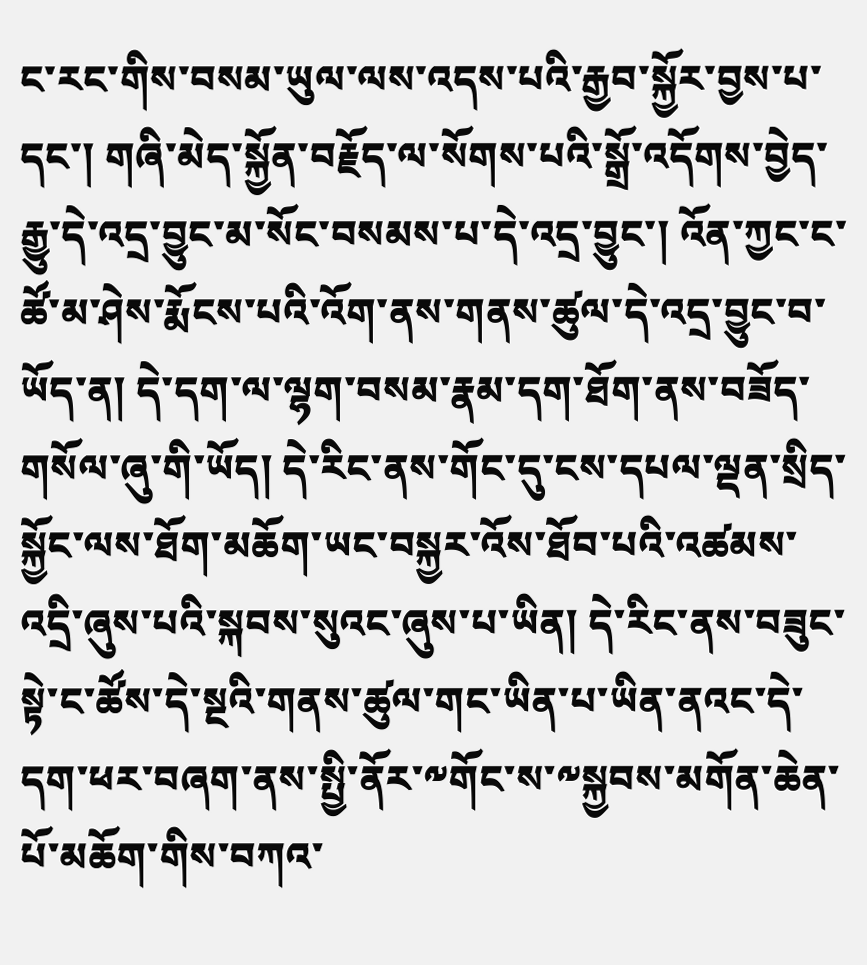ང་རང་གིས་བསམ་ཡུལ་ལས་འདས་པའི་རྒྱབ་སྐྱོར་བྱས་པ་དང་། གཞི་མེད་སྐྱོན་བརྗོད་ལ་སོགས་པའི་སྒྲོ་འདོགས་བྱེད་རྒྱུ་དེ་འདྲ་བྱུང་མ་སོང་བསམས་པ་དེ་འདྲ་བྱུང་། འོན་ཀྱང་ང་ཚོ་མ་ཤེས་རྨོངས་པའི་འོག་ནས་གནས་ཚུལ་དེ་འདྲ་བྱུང་བ་ཡོད་ན། དེ་དག་ལ་ལྷག་བསམ་རྣམ་དག་ཐོག་ནས་བཟོད་གསོལ་ཞུ་གི་ཡོད། དེ་རིང་ནས་གོང་དུ་ངས་དཔལ་ལྡན་སྲིད་སྐྱོང་ལས་ཐོག་མཆོག་ཡང་བསྐྱར་འོས་ཐོབ་པའི་འཚམས་འདྲི་ཞུས་པའི་སྐབས་སུའང་ཞུས་པ་ཡིན། དེ་རིང་ནས་བཟུང་སྟེ་ང་ཚོས་དེ་སྔའི་གནས་ཚུལ་གང་ཡིན་པ་ཡིན་ནའང་དེ་དག་ཕར་བཞག་ནས་སྤྱི་ནོར་༸གོང་ས་༸སྐྱབས་མགོན་ཆེན་པོ་མཆོག་གིས་བཀའ་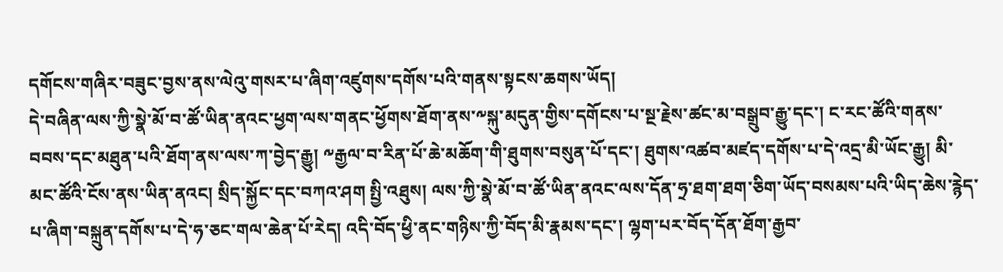དགོངས་གཞིར་བཟུང་བྱས་ནས་ལེའུ་གསར་པ་ཞིག་འཛུགས་དགོས་པའི་གནས་སྟངས་ཆགས་ཡོད།
དེ་བཞིན་ལས་ཀྱི་སྣེ་མོ་བ་ཚོ་ཡིན་ནའང་ཕྱག་ལས་གནང་ཕྱོགས་ཐོག་ནས་༸སྐུ་མདུན་གྱིས་དགོངས་པ་སྔ་རྗེས་ཚང་མ་བསྒྲུབ་རྒྱུ་དང་། ང་རང་ཚོའི་གནས་བབས་དང་མཐུན་པའི་ཐོག་ནས་ལས་ཀ་བྱེད་རྒྱུ། ༸རྒྱལ་བ་རིན་པོ་ཆེ་མཆོག་གི་ཐུགས་བསུན་པོ་དང་། ཐུགས་འཚབ་མཛད་དགོས་པ་དེ་འདྲ་མི་ཡོང་རྒྱུ། མི་མང་ཚོའི་ངོས་ནས་ཡིན་ནའང། སྲིད་སྐྱོང་དང་བཀའ་ཤག སྤྱི་འཐུས། ལས་ཀྱི་སྣེ་མོ་བ་ཚོ་ཡིན་ནའང་ལས་དོན་ཧྲ་ཐག་ཐག་ཅིག་ཡོད་བསམས་པའི་ཡིད་ཆེས་རྙེད་པ་ཞིག་བསྐྲུན་དགོས་པ་དེ་ཧ་ཅང་གལ་ཆེན་པོ་རེད། འདི་བོད་ཕྱི་ནང་གཉིས་ཀྱི་བོད་མི་རྣམས་དང་། ལྷག་པར་བོད་དོན་ཐོག་རྒྱབ་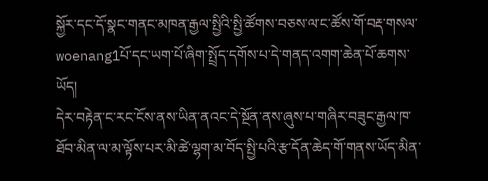སྐྱོར་དང་དོ་སྣང་གནང་མཁན་རྒྱལ་སྤྱིའི་སྤྱི་ཚོགས་བཅས་ལ་ང་ཚོས་གོ་བརྡ་གསལ་woenang1པོ་དང་ཡག་པོ་ཞིག་སྤྲོད་དགོས་པ་དེ་གནད་འགག་ཆེན་པོ་ཆགས་ཡོད།
དེར་བརྟེན་ང་རང་ངོས་ནས་ཡིན་ནའང་དེ་སྔོན་ནས་ཞུས་པ་གཞིར་བཟུང་རྒྱལ་ཁ་ཐོབ་མིན་ལ་མ་ལྟོས་པར་མི་ཚེ་ལྷག་མ་བོད་སྤྱི་པའི་རྩ་དོན་ཆེད་གོ་གནས་ཡོད་མིན་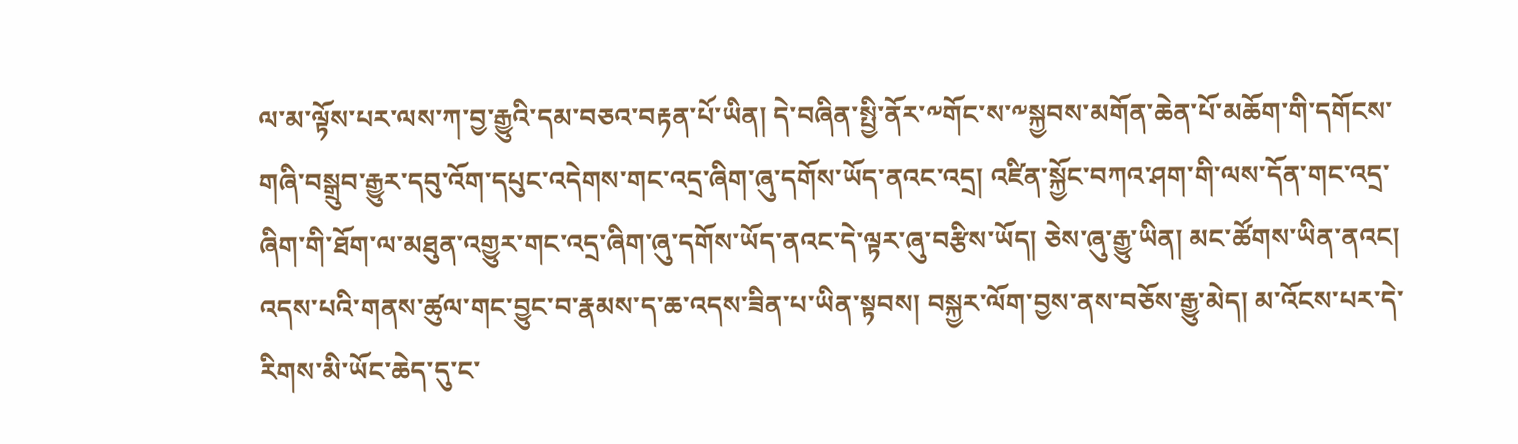ལ་མ་ལྟོས་པར་ལས་ཀ་བྱ་རྒྱུའི་དམ་བཅའ་བརྟན་པོ་ཡིན། དེ་བཞིན་སྤྱི་ནོར་༸གོང་ས་༸སྐྱབས་མགོན་ཆེན་པོ་མཆོག་གི་དགོངས་གཞི་བསྒྲུབ་རྒྱུར་དབུ་འོག་དཔུང་འདེགས་གང་འདྲ་ཞིག་ཞུ་དགོས་ཡོད་ནའང་འདྲ། འཛིན་སྐྱོང་བཀའ་ཤག་གི་ལས་དོན་གང་འདྲ་ཞིག་གི་ཐོག་ལ་མཐུན་འགྱུར་གང་འདྲ་ཞིག་ཞུ་དགོས་ཡོད་ནའང་དེ་ལྟར་ཞུ་བརྩིས་ཡོད། ཅེས་ཞུ་རྒྱུ་ཡིན། མང་ཚོགས་ཡིན་ནའང། འདས་པའི་གནས་ཚུལ་གང་བྱུང་བ་རྣམས་ད་ཆ་འདས་ཟིན་པ་ཡིན་སྟབས། བསྐྱར་ལོག་བྱས་ནས་བཅོས་རྒྱུ་མེད། མ་འོངས་པར་དེ་རིགས་མི་ཡོང་ཆེད་དུ་ང་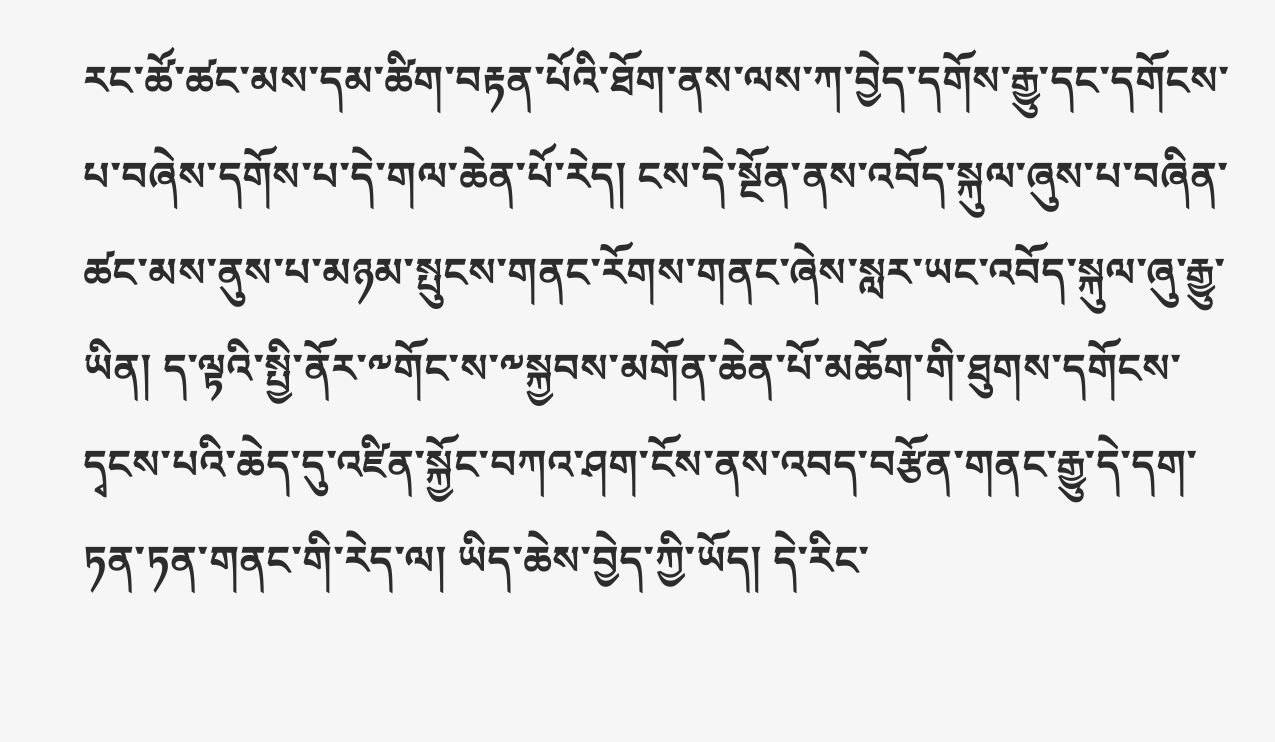རང་ཚོ་ཚང་མས་དམ་ཚིག་བརྟན་པོའི་ཐོག་ནས་ལས་ཀ་བྱེད་དགོས་རྒྱུ་དང་དགོངས་པ་བཞེས་དགོས་པ་དེ་གལ་ཆེན་པོ་རེད། ངས་དེ་སྔོན་ནས་འབོད་སྐུལ་ཞུས་པ་བཞིན་ཚང་མས་ནུས་པ་མཉམ་སྤུངས་གནང་རོགས་གནང་ཞེས་སླར་ཡང་འབོད་སྐུལ་ཞུ་རྒྱུ་ཡིན། ད་ལྟའི་སྤྱི་ནོར་༸གོང་ས་༸སྐྱབས་མགོན་ཆེན་པོ་མཆོག་གི་ཐུགས་དགོངས་དྭངས་པའི་ཆེད་དུ་འཛིན་སྐྱོང་བཀའ་ཤག་ངོས་ནས་འབད་བརྩོན་གནང་རྒྱུ་དེ་དག་ཏན་ཏན་གནང་གི་རེད་ལ། ཡིད་ཆེས་བྱེད་ཀྱི་ཡོད། དེ་རིང་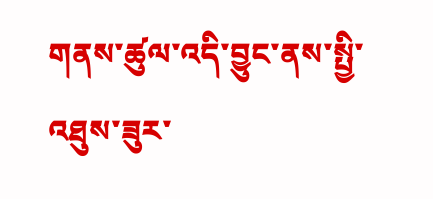གནས་ཚུལ་འདི་བྱུང་ནས་སྤྱི་འཐུས་ཟུར་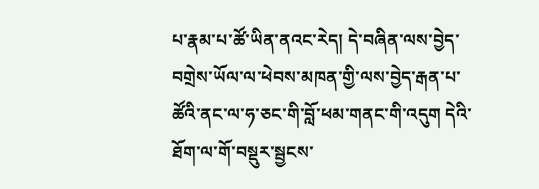པ་རྣམ་པ་ཚོ་ཡིན་ནའང་རེད། དེ་བཞིན་ལས་བྱེད་བགྲེས་ཡོལ་ལ་ཕེབས་མཁན་གྱི་ལས་བྱེད་རྒན་པ་ཚོའི་ནང་ལ་ཧ་ཅང་གི་བློ་ཕམ་གནང་གི་འདུག དེའི་ཐོག་ལ་གོ་བསྡུར་སྦྱངས་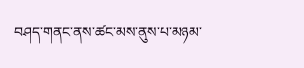བཤད་གནང་ནས་ཚང་མས་ནུས་པ་མཉམ་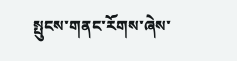སྤུངས་གནང་རོགས་ཞེས་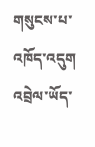གསུངས་པ་འཁོད་འདུག
འབྲེལ་ཡོད་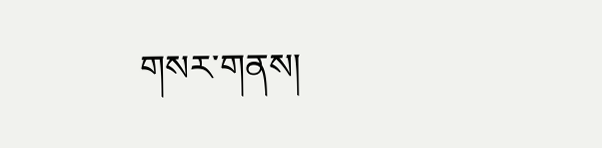གསར་གནས།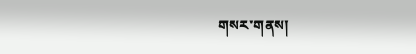གསར་གནས།